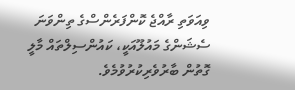ވިއަވަތި ރާއްޖެ ކޮންފަރެންސްގެ ތިންވަނަ ސެޝަންގެ މައުލޫއަކީ، ކައުންސިލްތައް މާލީ ގޮތުން ބާރުވެރިކުރުވުމެވެ.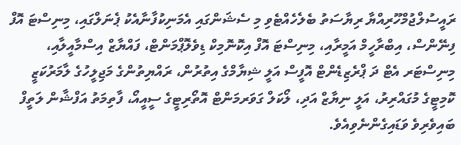ރައީސުލްޖުމްހޫރިއްޔާ ރިޔާސަތު ބެލެހެއްޓެވި މި ސެޝަންގައި އެމަނިކުފާނާއެކު ޕެނަލްގައި، މިނިސްޓަ އޮފް ފިނޭންސް، އިބްރާހީމް އަމީރާއި، މިނިސްޓަ އޮފް އިކޮނޮމިކް ޑިވެލޮޕްމަންޓް، ފައްޔާޒް އިސްމާއީލާއި، މިނިސްޓަރ އެޓް ދަ ޕްރެޒިޑެންޓް އޮފީސް އަލީ ޝިޔާމްގެ އިތުރުން، ރައްޔިތުންގެ މަޖިލީހުގެ ލާމަރުކަޒީ ކޮމިޓީގެ މުގައްރިރު، އަލީ ނިޔާޒް އަދި، ލޯކަލް ގަވަރމަންޓް އޮތޯރިޓީގެ ސީއީއޯ، ފާތިމަތު އަފްޝާން ލަތީފް ބައިވެރިވެ ވަޑައިގެންނެވިއެވެ.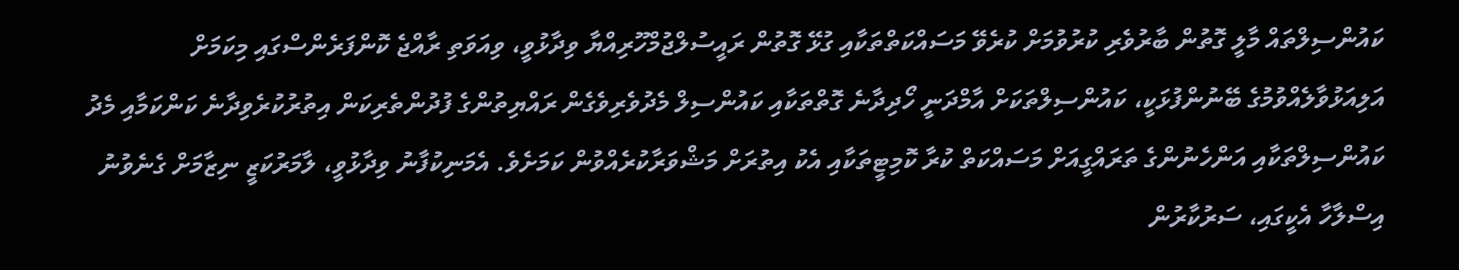ކައުންސިލްތައް މާލީ ގޮތުން ބާރުވެރި ކުރުވުމަށް ކުރެވޭ މަސައްކަތްތަކާއި ގުޅޭ ގޮތުން ރައީސުލްޖުމްހޫރިއްޔާ ވިދާޅުވީ، ވިއަވަތި ރާއްޖެ ކޮންފަރެންސްގައި މިކަމަށް އަލިއަޅުވާލެއްވުމުގެ ބޭނުންފުޅަކީ، ކައުންސިލްތަކަށް އާމްދަނީ ހޯދިދާނެ ގޮތްތަކާއި ކައުންސިލް މެދުވެރިވެގެން ރައްޔިތުންގެ ފުދުންތެރިކަން އިތުރުކުރެވިދާނެ ކަންކަމާއި މެދު ކައުންސިލްތަކާއި އަންހެނުންގެ ތަރައްގީއަށް މަސައްކަތް ކުރާ ކޮމިޓީތަކާއި އެކު އިތުރަށް މަޝްވަރާކުރެއްވުން ކަމަށެވެ. އެމަނިކުފާނު ވިދާޅުވީ، ލާމަރުކަޒީ ނިޒާމަށް ގެނެވުނު އިސްލާހާ އެކީގައި، ސަރުކާރުން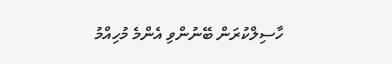ހާސިލްކުރަން ބޭނުންވި އެންމެ މުހިއްމު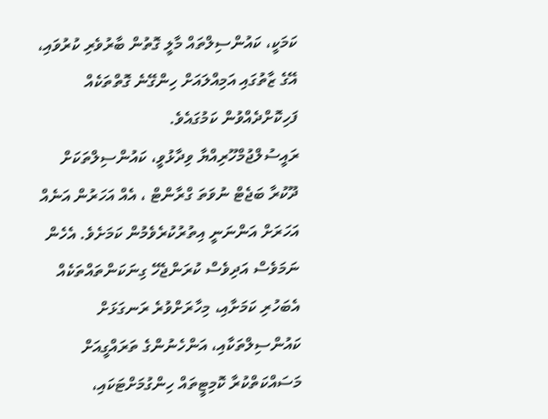ކަމަކީ، ކައުންސިލްތައް މާލީ ގޮތުން ބާރުވެރި ކުރުވައި، އޭގެ ޒާތުގައި އަމިއްލައަށް ހިންގޭނެ ގޮތްތަކެއް ފަހިކޮށްދެއްވުން ކަމުގައެވެ.
ރައީސުލްޖުމްހޫރިއްޔާ ވިދާޅުވީ، ކައުންސިލްތަކަށް ދޫކުރާ ބަޖެޓް ނުވަތަ ގްރާންޓް ، އެއް އަހަރުން އަނެއް އަހަރަށް އަންނަނީ އިތުރުކުރެވެމުން ކަމަށެވެ. އެހެން ނަމަވެސް އަދިވެސް ކުރަންޖެހޭ ގިނަކަންތައްތަކެއް އެބަހުރި ކަމަށާއި، މިހާރަށްވުރެ ރަނގަޅަށް ކައުންސިލްތަކާއި، އަންހެނުންގެ ތަރައްގީއަށް މަސައްކަތްކުރާ ކޮމިޓީތައް ހިންގުމަށްޓަކައި،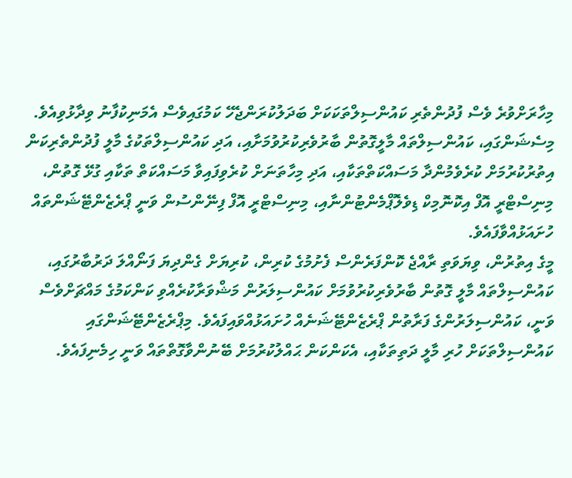މިހާރަށްވުރެ ވެސް ފުދުންތެރި ކައުންސިލްތަކަކަށް ބަދަލުކުރަންޖެހޭ ކަމުގައިވެސް އެމަނިކުފާނު ވިދާޅުވިއެވެ.
މިސެޝަންގައި، ކައުންސިލްތައް މާލީގޮތުން ބާރުވެރިކުރުވުމަށާއި، އަދި ކައުންސިލްތަކުގެ މާލީ ފުދުންތެރިކަން އިތުރުކުރުމަށް ކުރެވެމުންދާ މަސައްކަތްތަކާއި، އަދި މިހާތަނަށް ކުރެވިފައިވާ މަސައްކަތް ތަކާއި ގުޅޭ ގޮތުން، މިނިސްޓްރީ އޮފް އިކޮނޮމިކް ޑިވެލޮޕްމެންޓުންނާއި، މިނިސްޓްރީ އޮފް ފިނޭންސުން ވަނީ ޕްރެޒެންޓޭޝަންތައް ހުށައަޅުއްވާފައެވެ.
މީގެ އިތުރުން، ވިޔަވަތި ރާއްޖެ ކޮންފަރެންސް ފެށުމުގެ ކުރިން، ކުރިޔަށް ގެންދިޔަ ފަނޯއްލަ ދަރުބާރުގައި، ކައުންސިލްތައް މާލީ ގޮތުން ބާރުވެރިކުރުވުމަށް ކައުންސިލަރުން މަޝްވަރާކުރެއްވި ކަންކަމުގެ މައްޗަށްވެސް ވަނީ، ކައުންސިލަރުންގެ ފަރާތުން ޕްރެޒެންޓޭޝަނެއް ހުށައަޅުއްވައިފައެވެ. މިޕްރެޒެންޓޭޝަންގައި ކައުންސިލްތަކަށް ހުރި މާލީ ދަތިތަކާއި، އެކަންކަން ޙައްލުކުރުމަށް ބޭނުންވާގޮތްތައް ވަނީ ހިމެނިފައެވެ.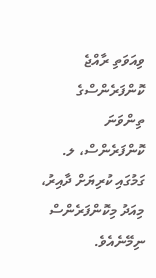ވިއަވަތި ރާއްޖެ ކޮންފަރެންސްގެ ތިންވަނަ ކޮންފަރެންސް، ލ. ގަމުގައި ކުރިޔަށް ދާއިރު، މިއަދު މިކޮންފަރެންސް ނިމޭނެއެވެ.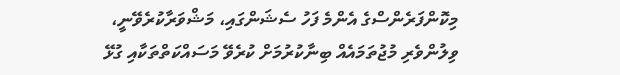މިކޮންފަރެންސްގެ އެންމެ ފަހު ސެޝަންގައި، މަޝްވަރާކުރެވޭނީ، ވިލުންވެރި މުޖުތަމައެއް ބިނާކުރުމަށް ކުރެވޭ މަސައްކަތްތަކާއި ގުޅޭ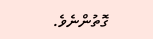ގޮތުންނެވެ.